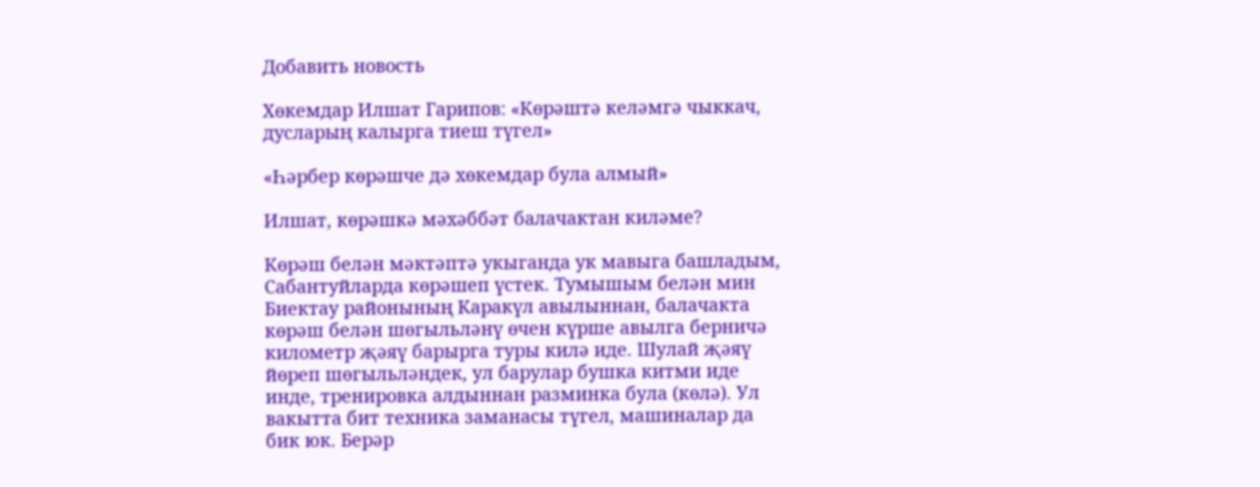Добавить новость

Хөкемдар Илшат Гарипов: «Көрәштә келәмгә чыккач, дусларың калырга тиеш түгел»

«Һәрбер көрәшче дә хөкемдар була алмый»

Илшат, көрәшкә мәхәббәт балачактан киләме?

Көрәш белән мәктәптә укыганда ук мавыга башладым, Сабантуйларда көрәшеп үстек. Тумышым белән мин Биектау районының Каракүл авылыннан, балачакта көрәш белән шөгыльләнү өчен күрше авылга берничә километр җәяү барырга туры килә иде. Шулай җәяү йөреп шөгыльләндек, ул барулар бушка китми иде инде, тренировка алдыннан разминка була (көлә). Ул вакытта бит техника заманасы түгел, машиналар да бик юк. Берәр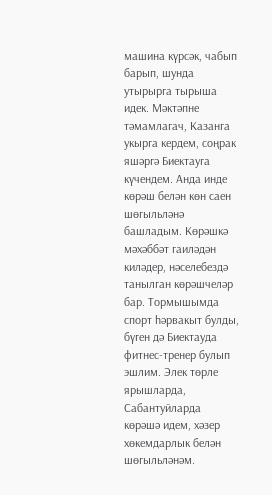машина күрсәк, чабып барып, шунда утырырга тырыша идек. Мәктәпне тәмамлагач, Казанга укырга кердем, соңрак яшәргә Биектауга күчендем. Анда инде көрәш белән көн саен шөгыльләнә башладым. Көрәшкә мәхәббәт гаиләдән киләдер, нәселебездә танылган көрәшчеләр бар. Тормышымда спорт һәрвакыт булды, бүген дә Биектауда фитнес-тренер булып эшлим. Элек төрле ярышларда, Сабантуйларда көрәшә идем, хәзер хөкемдарлык белән шөгыльләнәм.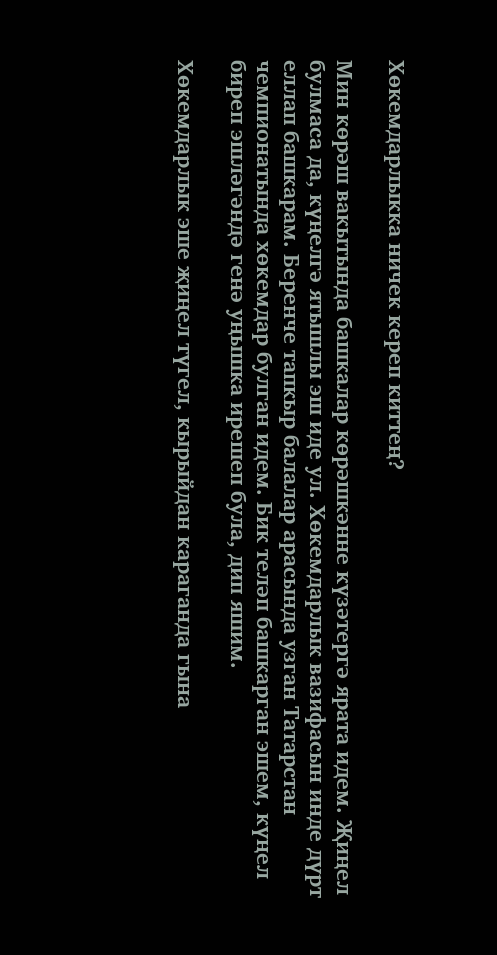Хөкемдарлыкка ничек кереп киттең?

Мин көрәш вакытында башкалар көрәшкәнне күзәтергә ярата идем. Җиңел булмаса да, күңелгә ятышлы эш иде ул. Хөкемдарлык вазифасын инде дүрт еллап башкарам. Беренче тапкыр балалар арасында узган Татарстан чемпионатында хөкемдар булган идем. Бик теләп башкарган эшем, күңел биреп эшләгәндә генә уңышка ирешеп була, дип яшим.

Хөкемдарлык эше җиңел түгел, кырыйдан караганда гына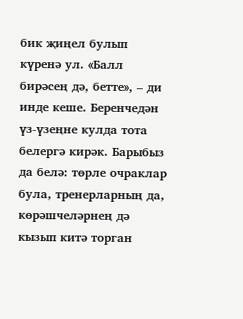бик җиңел булып күренә ул. «Балл бирәсең дә, бетте», – ди инде кеше. Беренчедән үз-үзеңне кулда тота белергә кирәк. Барыбыз да белә: төрле очраклар була, тренерларның да, көрәшчеләрнең дә кызып китә торган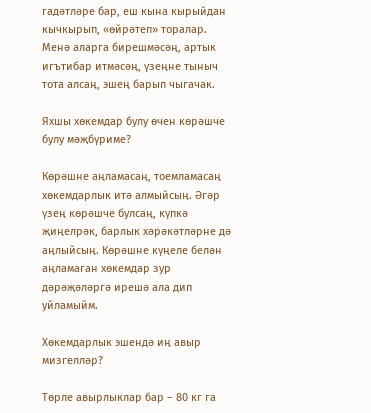гадәтләре бар, еш кына кырыйдан кычкырып, «өйрәтеп» торалар. Менә аларга бирешмәсәң, артык игътибар итмәсәң, үзеңне тыныч тота алсаң, эшең барып чыгачак.

Яхшы хөкемдар булу өчен көрәшче булу мәҗбүриме?

Көрәшне аңламасаң, тоемламасаң хөкемдарлык итә алмыйсың. Әгәр үзең көрәшче булсаң, күпкә җиңелрәк, барлык хәрәкәтләрне дә аңлыйсың. Көрәшне күңеле белән аңламаган хөкемдар зур дәрәҗәләргә ирешә ала дип уйламыйм.

Хөкемдарлык эшендә иң авыр мизгелләр?

Төрле авырлыклар бар – 80 кг га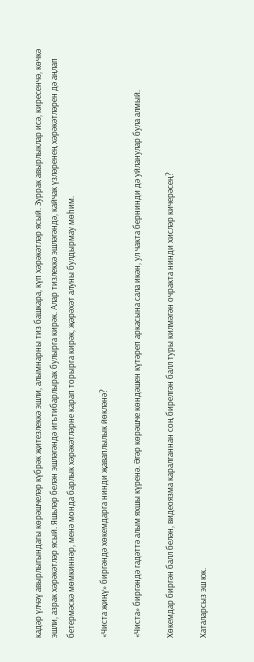кадәр үлчәү авырлыгындагы көрәшчеләр күбрәк җитезлеккә эшли, алымнарны тиз башкара, күп хәрәкәтләр ясый. Зуррак авырлыклар исә, киресенчә, көчкә эшли, азрак хәрәкәтләр ясый. Яшьләр белән эшләгәндә игътибарлырак булырга кирәк. Алар тизлеккә эшләгәндә, кайчак үзләренең хәрәкәтләрен дә аңлап бетермәскә мөмкиннәр, менә монда барлык хәрәкәтләрне карап торырга кирәк, җәрәхәт алуны булдырмау мөһим.

«Чиста җиңү» биргәндә хөкемдарга нинди җаваплылык йөкләнә?

«Чиста» биргәндә гадәттә алым яхшы күренә. Әгәр көрәшче көндәшен күтәреп аркасына сала икән, ул чакта бернинди дә уйланулар була алмый.

Хөкемдар биргән балл белән, видеоязма каралганнан соң бирелгән балл туры килмәгән очракта нинди хисләр кичерәсең?

Хаталарсыз эш юк.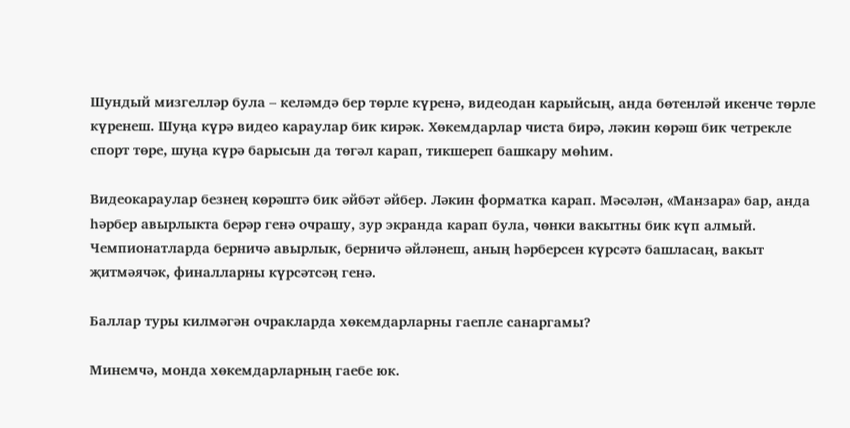Шундый мизгелләр була – келәмдә бер төрле күренә, видеодан карыйсың, анда бөтенләй икенче төрле күренеш. Шуңа күрә видео караулар бик кирәк. Хөкемдарлар чиста бирә, ләкин көрәш бик четрекле спорт төре, шуңа күрә барысын да төгәл карап, тикшереп башкару мөһим.

Видеокараулар безнең көрәштә бик әйбәт әйбер. Ләкин форматка карап. Мәсәлән, «Манзара» бар, анда һәрбер авырлыкта берәр генә очрашу, зур экранда карап була, чөнки вакытны бик күп алмый. Чемпионатларда берничә авырлык, берничә әйләнеш, аның һәрберсен күрсәтә башласаң, вакыт җитмәячәк, финалларны күрсәтсәң генә.

Баллар туры килмәгән очракларда хөкемдарларны гаепле санаргамы?

Минемчә, монда хөкемдарларның гаебе юк.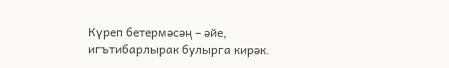Күреп бетермәсәң – әйе, игътибарлырак булырга кирәк.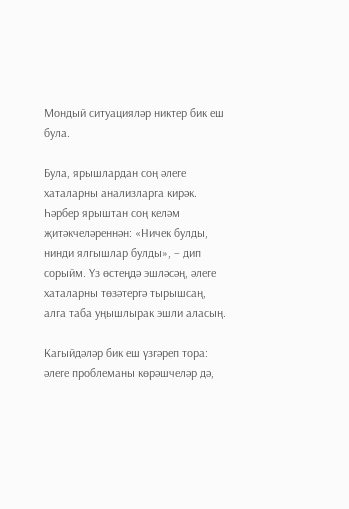Мондый ситуацияләр никтер бик еш була.

Була, ярышлардан соң әлеге хаталарны анализларга кирәк. Һәрбер ярыштан соң келәм җитәкчеләреннән: «Ничек булды, нинди ялгышлар булды», – дип сорыйм. Үз өстеңдә эшләсәң, әлеге хаталарны төзәтергә тырышсаң, алга таба уңышлырак эшли аласың.

Кагыйдәләр бик еш үзгәреп тора: әлеге проблеманы көрәшчеләр дә,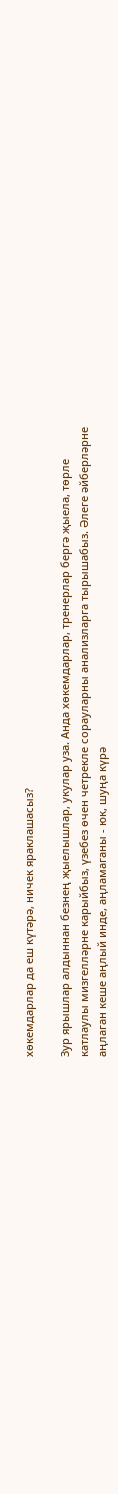хөкемдарлар да еш күтәрә, ничек яраклашасыз?

Зур ярышлар алдыннан безнең җыелышлар, укулар уза. Анда хөкемдарлар, тренерлар бергә җыела, төрле катлаулы мизгелләрне карыйбыз, үзебез өчен четрекле сорауларны анализларга тырышабыз. Әлеге әйберләрне аңлаган кеше аңлый инде, аңламаганы - юк, шуңа күрә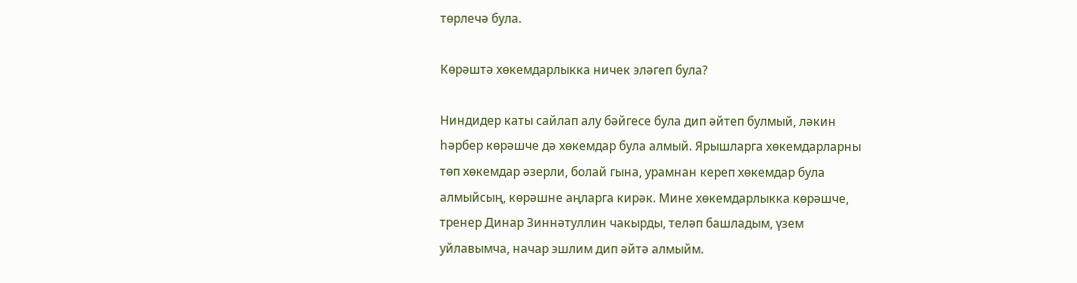төрлечә була.

Көрәштә хөкемдарлыкка ничек эләгеп була?

Ниндидер каты сайлап алу бәйгесе була дип әйтеп булмый, ләкин һәрбер көрәшче дә хөкемдар була алмый. Ярышларга хөкемдарларны төп хөкемдар әзерли, болай гына, урамнан кереп хөкемдар була алмыйсың, көрәшне аңларга кирәк. Мине хөкемдарлыкка көрәшче, тренер Динар Зиннәтуллин чакырды, теләп башладым, үзем уйлавымча, начар эшлим дип әйтә алмыйм.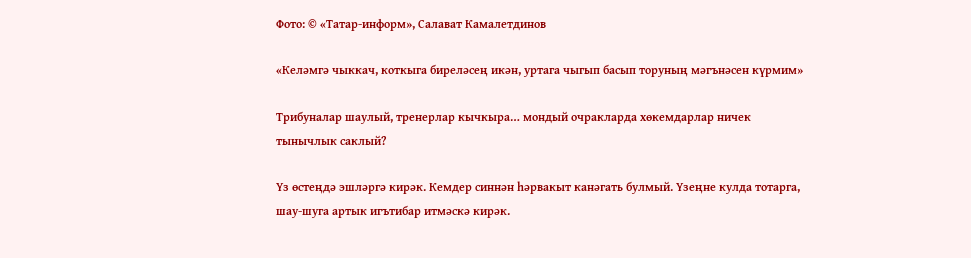Фото: © «Татар-информ», Салават Камалетдинов

«Келәмгә чыккач, коткыга биреләсең икән, уртага чыгып басып торуның мәгънәсен күрмим»

Трибуналар шаулый, тренерлар кычкыра… мондый очракларда хөкемдарлар ничек тынычлык саклый?

Үз өстеңдә эшләргә кирәк. Кемдер синнән һәрвакыт канәгать булмый. Үзеңне кулда тотарга, шау-шуга артык игътибар итмәскә кирәк.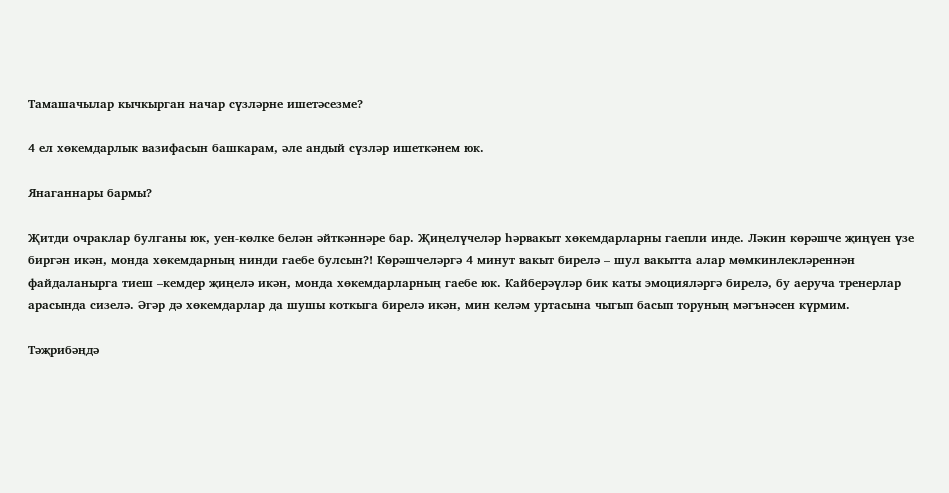Тамашачылар кычкырган начар сүзләрне ишетәсезме?

4 ел хөкемдарлык вазифасын башкарам, әле андый сүзләр ишеткәнем юк.

Янаганнары бармы?

Җитди очраклар булганы юк, уен-көлке белән әйткәннәре бар. Җиңелүчеләр һәрвакыт хөкемдарларны гаепли инде. Ләкин көрәшче җиңүен үзе биргән икән, монда хөкемдарның нинди гаебе булсын?! Көрәшчеләргә 4 минут вакыт бирелә – шул вакытта алар мөмкинлекләреннән файдаланырга тиеш –кемдер җиңелә икән, монда хөкемдарларның гаебе юк. Кайберәүләр бик каты эмоцияләргә бирелә, бу аеруча тренерлар арасында сизелә. Әгәр дә хөкемдарлар да шушы коткыга бирелә икән, мин келәм уртасына чыгып басып торуның мәгънәсен күрмим.

Тәҗрибәңдә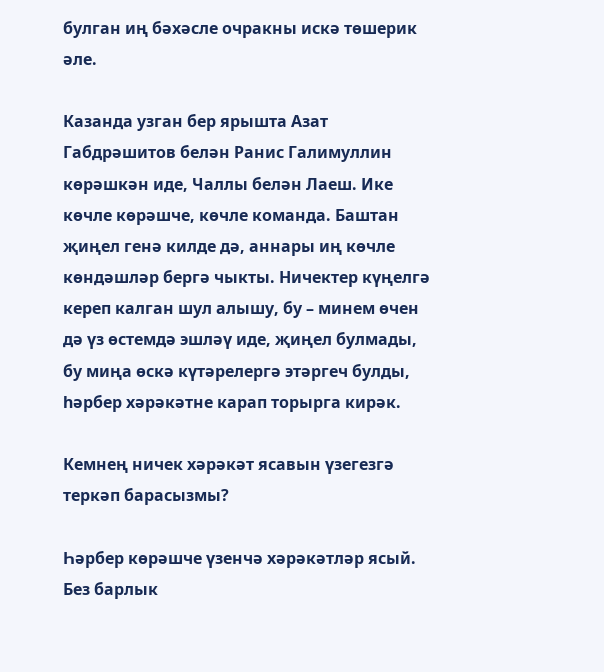булган иң бәхәсле очракны искә төшерик әле.

Казанда узган бер ярышта Азат Габдрәшитов белән Ранис Галимуллин көрәшкән иде, Чаллы белән Лаеш. Ике көчле көрәшче, көчле команда. Баштан җиңел генә килде дә, аннары иң көчле көндәшләр бергә чыкты. Ничектер күңелгә кереп калган шул алышу, бу – минем өчен дә үз өстемдә эшләү иде, җиңел булмады, бу миңа өскә күтәрелергә этәргеч булды, һәрбер хәрәкәтне карап торырга кирәк.

Кемнең ничек хәрәкәт ясавын үзегезгә теркәп барасызмы?

Һәрбер көрәшче үзенчә хәрәкәтләр ясый. Без барлык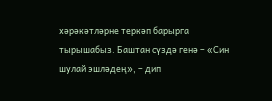хәрәкәтләрне теркәп барырга тырышабыз. Баштан сүздә генә – «Син шулай эшләдең», – дип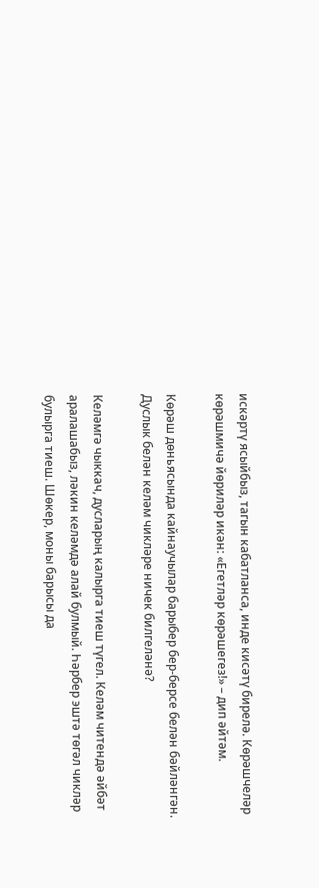искәртү ясыйбыз, тагын кабатланса, инде кисәтү бирелә. Көрәшчеләр көрәшмичә йөриләр икән: «Егетләр көрәшегез!» – дип әйтәм.

Көрәш дөньясында кайнаучылар барыбер бер-берсе белән бәйләнгән. Дуслык белән келәм чикләре ничек билгеләнә?

Келәмгә чыккач, дусларың калырга тиеш түгел. Келәм читендә әйбәт аралашабыз, ләкин келәмдә алай булмый. Һәрбер эштә төгәл чикләр булырга тиеш. Шөкер, моны барысы да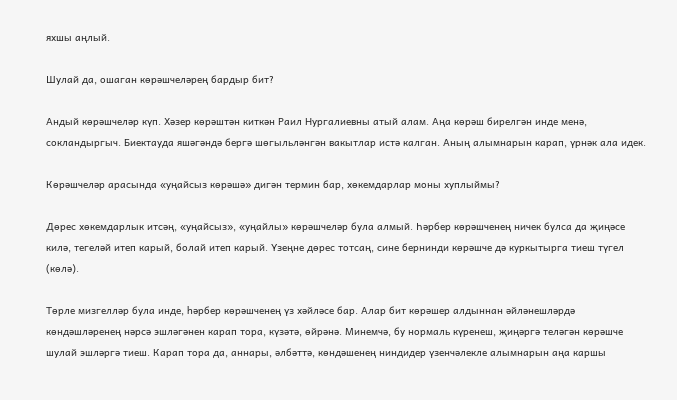яхшы аңлый.

Шулай да, ошаган көрәшчеләрең бардыр бит?

Андый көрәшчеләр күп. Хәзер көрәштән киткән Раил Нургалиевны атый алам. Аңа көрәш бирелгән инде менә, сокландыргыч. Биектауда яшәгәндә бергә шөгыльләнгән вакытлар истә калган. Аның алымнарын карап, үрнәк ала идек.

Көрәшчеләр арасында «уңайсыз көрәшә» дигән термин бар, хөкемдарлар моны хуплыймы?

Дөрес хөкемдарлык итсәң, «уңайсыз», «уңайлы» көрәшчеләр була алмый. Һәрбер көрәшченең ничек булса да җиңәсе килә, тегеләй итеп карый, болай итеп карый. Үзеңне дөрес тотсаң, сине бернинди көрәшче дә куркытырга тиеш түгел (көлә).

Төрле мизгелләр була инде, һәрбер көрәшченең үз хәйләсе бар. Алар бит көрәшер алдыннан әйләнешләрдә көндәшләренең нәрсә эшләгәнен карап тора, күзәтә, өйрәнә. Минемчә, бу нормаль күренеш, җиңәргә теләгән көрәшче шулай эшләргә тиеш. Карап тора да, аннары, әлбәттә, көндәшенең ниндидер үзенчәлекле алымнарын аңа каршы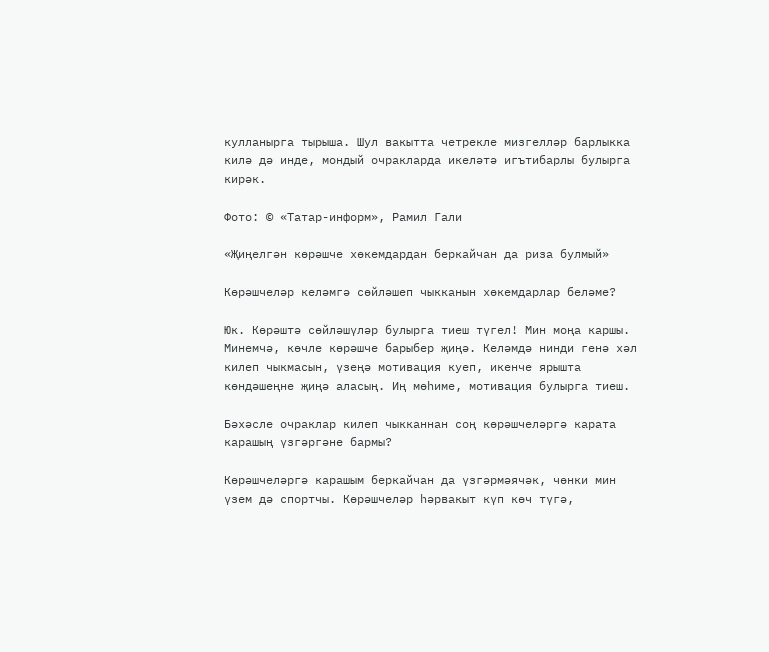кулланырга тырыша. Шул вакытта четрекле мизгелләр барлыкка килә дә инде, мондый очракларда икеләтә игътибарлы булырга кирәк.

Фото: © «Татар-информ», Рамил Гали

«Җиңелгән көрәшче хөкемдардан беркайчан да риза булмый»

Көрәшчеләр келәмгә сөйләшеп чыкканын хөкемдарлар беләме?

Юк. Көрәштә сөйләшүләр булырга тиеш түгел! Мин моңа каршы. Минемчә, көчле көрәшче барыбер җиңә. Келәмдә нинди генә хәл килеп чыкмасын, үзеңә мотивация куеп, икенче ярышта көндәшеңне җиңә аласың. Иң мөһиме, мотивация булырга тиеш.

Бәхәсле очраклар килеп чыкканнан соң көрәшчеләргә карата карашың үзгәргәне бармы?

Көрәшчеләргә карашым беркайчан да үзгәрмәячәк, чөнки мин үзем дә спортчы. Көрәшчеләр һәрвакыт күп көч түгә,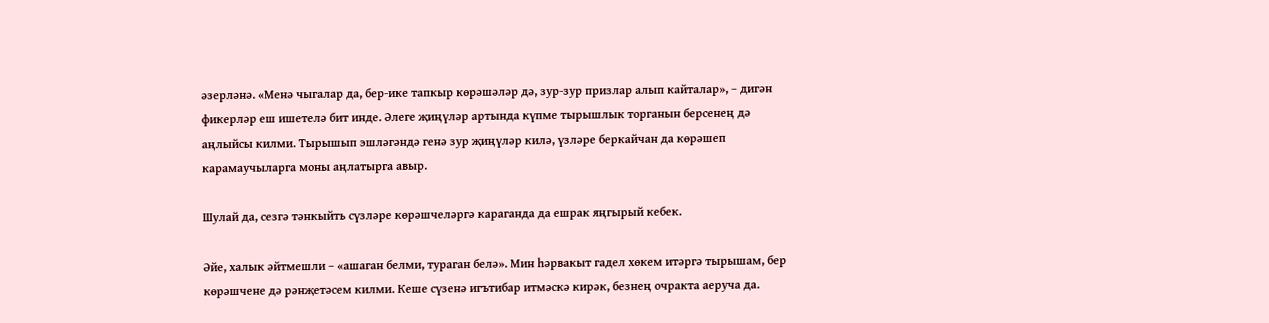әзерләнә. «Менә чыгалар да, бер-ике тапкыр көрәшәләр дә, зур-зур призлар алып кайталар», – дигән фикерләр еш ишетелә бит инде. Әлеге җиңүләр артында күпме тырышлык торганын берсенең дә аңлыйсы килми. Тырышып эшләгәндә генә зур җиңүләр килә, үзләре беркайчан да көрәшеп карамаучыларга моны аңлатырга авыр.

Шулай да, сезгә тәнкыйть сүзләре көрәшчеләргә караганда да ешрак яңгырый кебек.

Әйе, халык әйтмешли – «ашаган белми, тураган белә». Мин һәрвакыт гадел хөкем итәргә тырышам, бер көрәшчене дә рәнҗетәсем килми. Кеше сүзенә игътибар итмәскә кирәк, безнең очракта аеруча да.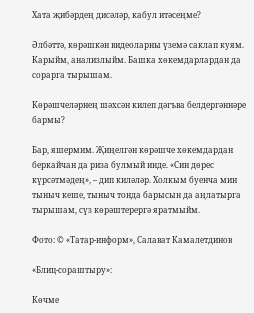Хата җибәрдең дисәләр, кабул итәсеңме?

Әлбәттә, көрәшкән видеоларны үземә саклап куям. Карыйм, анализлыйм. Башка хөкемдарлардан да сорарга тырышам.

Көрәшчеләрнең шәхсән килеп дәгъва белдергәннәре бармы?

Бар, яшермим. Җиңелгән көрәшче хөкемдардан беркайчан да риза булмый инде. «Син дөрес күрсәтмәдең», – дип киләләр. Холкым буенча мин тыныч кеше, тыныч тонда барысын да аңлатырга тырышам, сүз көрәштерергә яратмыйм.

Фото: © «Татар-информ», Салават Камалетдинов

«Блиц-сораштыру»:

Көчме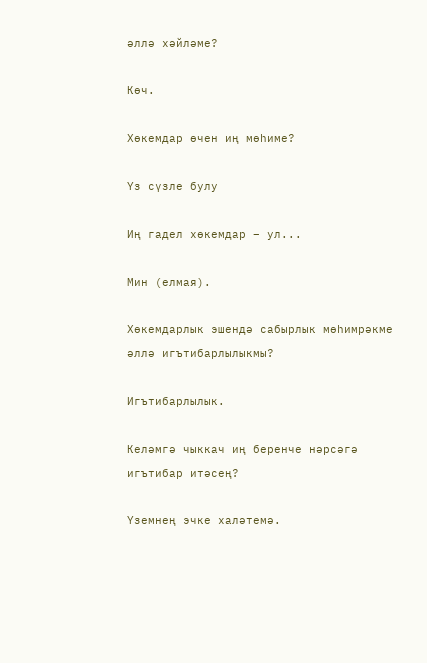әллә хәйләме?

Көч.

Хөкемдар өчен иң мөһиме?

Үз сүзле булу

Иң гадел хөкемдар – ул...

Мин (елмая).

Хөкемдарлык эшендә сабырлык мөһимрәкме әллә игътибарлылыкмы?

Игътибарлылык.

Келәмгә чыккач иң беренче нәрсәгә игътибар итәсең?

Үземнең эчке халәтемә.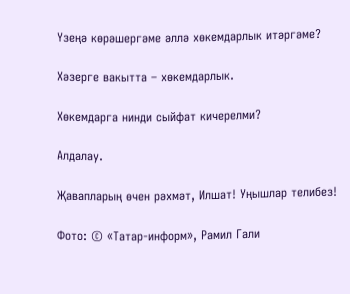Үзеңә көрәшергәме әллә хөкемдарлык итәргәме?

Хәзерге вакытта – хөкемдарлык.

Хөкемдарга нинди сыйфат кичерелми?

Алдалау.

Җавапларың өчен рәхмәт, Илшат! Уңышлар телибез!

Фото: © «Татар-информ», Рамил Гали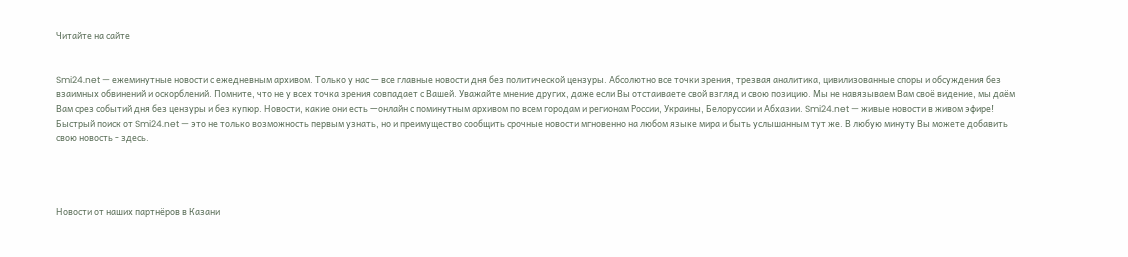Читайте на сайте


Smi24.net — ежеминутные новости с ежедневным архивом. Только у нас — все главные новости дня без политической цензуры. Абсолютно все точки зрения, трезвая аналитика, цивилизованные споры и обсуждения без взаимных обвинений и оскорблений. Помните, что не у всех точка зрения совпадает с Вашей. Уважайте мнение других, даже если Вы отстаиваете свой взгляд и свою позицию. Мы не навязываем Вам своё видение, мы даём Вам срез событий дня без цензуры и без купюр. Новости, какие они есть —онлайн с поминутным архивом по всем городам и регионам России, Украины, Белоруссии и Абхазии. Smi24.net — живые новости в живом эфире! Быстрый поиск от Smi24.net — это не только возможность первым узнать, но и преимущество сообщить срочные новости мгновенно на любом языке мира и быть услышанным тут же. В любую минуту Вы можете добавить свою новость - здесь.




Новости от наших партнёров в Казани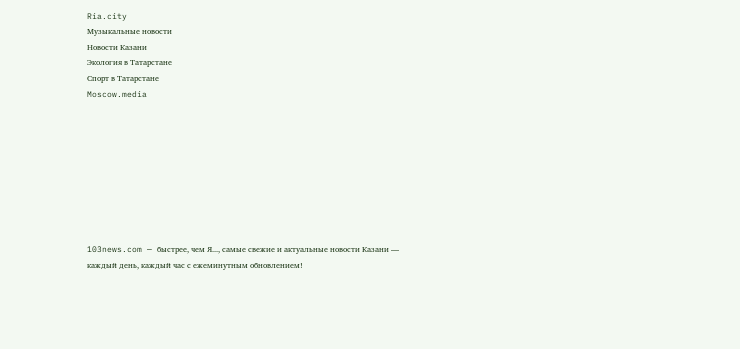Ria.city
Музыкальные новости
Новости Казани
Экология в Татарстане
Спорт в Татарстане
Moscow.media









103news.com — быстрее, чем Я..., самые свежие и актуальные новости Казани — каждый день, каждый час с ежеминутным обновлением!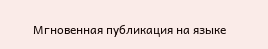Мгновенная публикация на языке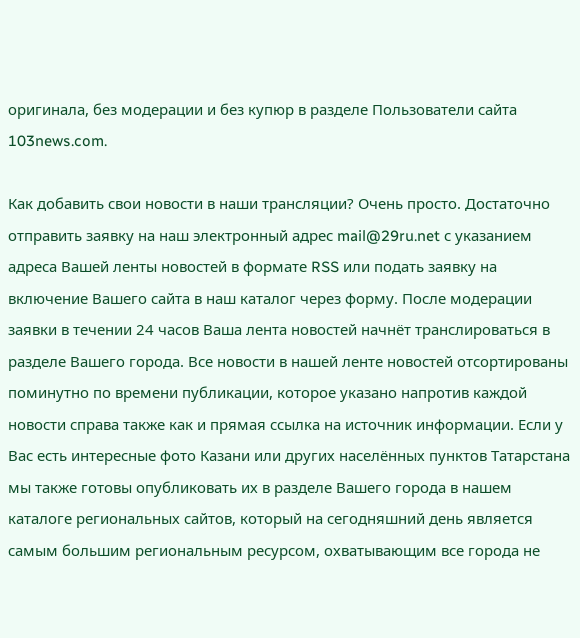оригинала, без модерации и без купюр в разделе Пользователи сайта 103news.com.

Как добавить свои новости в наши трансляции? Очень просто. Достаточно отправить заявку на наш электронный адрес mail@29ru.net с указанием адреса Вашей ленты новостей в формате RSS или подать заявку на включение Вашего сайта в наш каталог через форму. После модерации заявки в течении 24 часов Ваша лента новостей начнёт транслироваться в разделе Вашего города. Все новости в нашей ленте новостей отсортированы поминутно по времени публикации, которое указано напротив каждой новости справа также как и прямая ссылка на источник информации. Если у Вас есть интересные фото Казани или других населённых пунктов Татарстана мы также готовы опубликовать их в разделе Вашего города в нашем каталоге региональных сайтов, который на сегодняшний день является самым большим региональным ресурсом, охватывающим все города не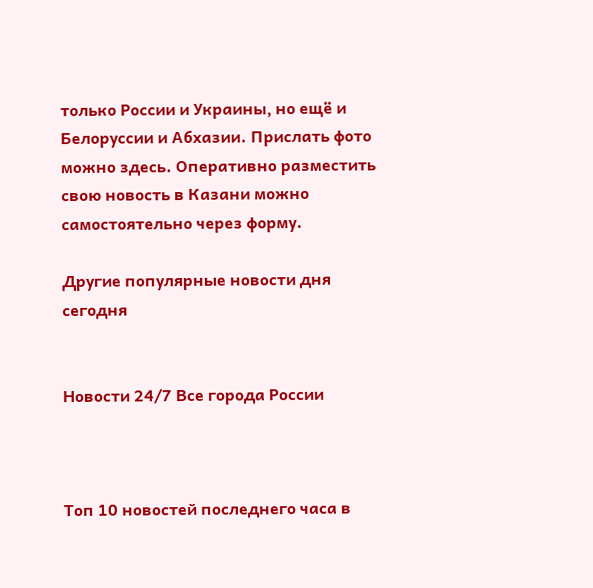только России и Украины, но ещё и Белоруссии и Абхазии. Прислать фото можно здесь. Оперативно разместить свою новость в Казани можно самостоятельно через форму.

Другие популярные новости дня сегодня


Новости 24/7 Все города России



Топ 10 новостей последнего часа в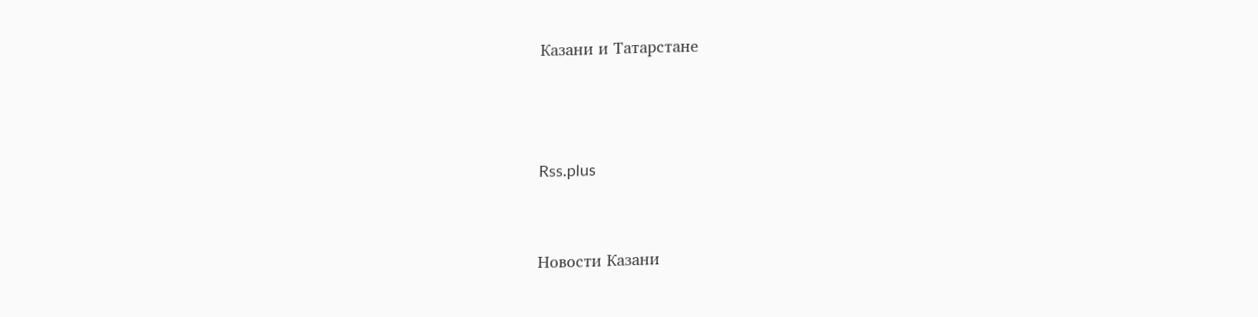Казани и Татарстане



Rss.plus


Новости Казани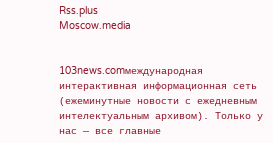Rss.plus
Moscow.media


103news.comмеждународная интерактивная информационная сеть (ежеминутные новости с ежедневным интелектуальным архивом). Только у нас — все главные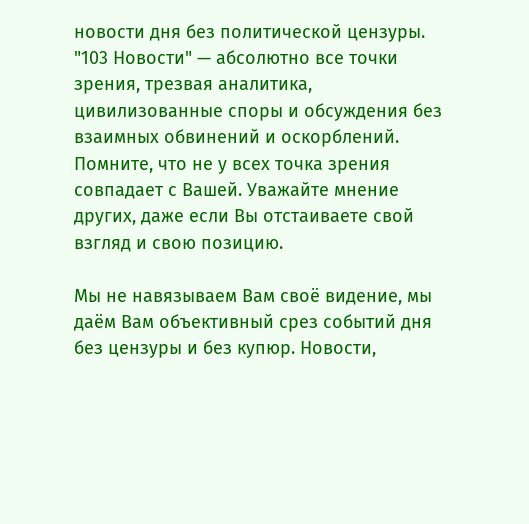новости дня без политической цензуры. "103 Новости" — абсолютно все точки зрения, трезвая аналитика, цивилизованные споры и обсуждения без взаимных обвинений и оскорблений. Помните, что не у всех точка зрения совпадает с Вашей. Уважайте мнение других, даже если Вы отстаиваете свой взгляд и свою позицию.

Мы не навязываем Вам своё видение, мы даём Вам объективный срез событий дня без цензуры и без купюр. Новости,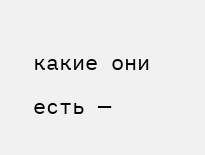какие они есть —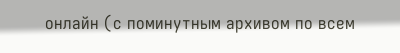онлайн (с поминутным архивом по всем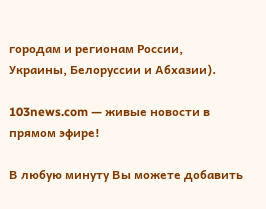городам и регионам России, Украины, Белоруссии и Абхазии).

103news.com — живые новости в прямом эфире!

В любую минуту Вы можете добавить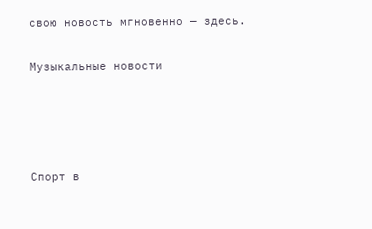свою новость мгновенно — здесь.

Музыкальные новости




Спорт в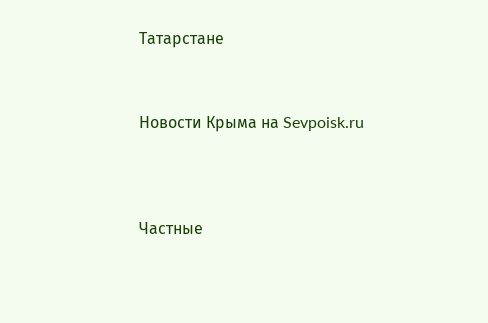Татарстане



Новости Крыма на Sevpoisk.ru




Частные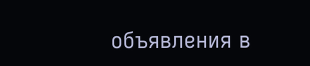объявления в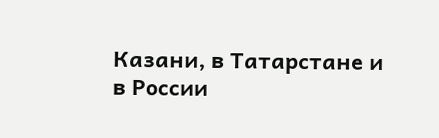Казани, в Татарстане и в России